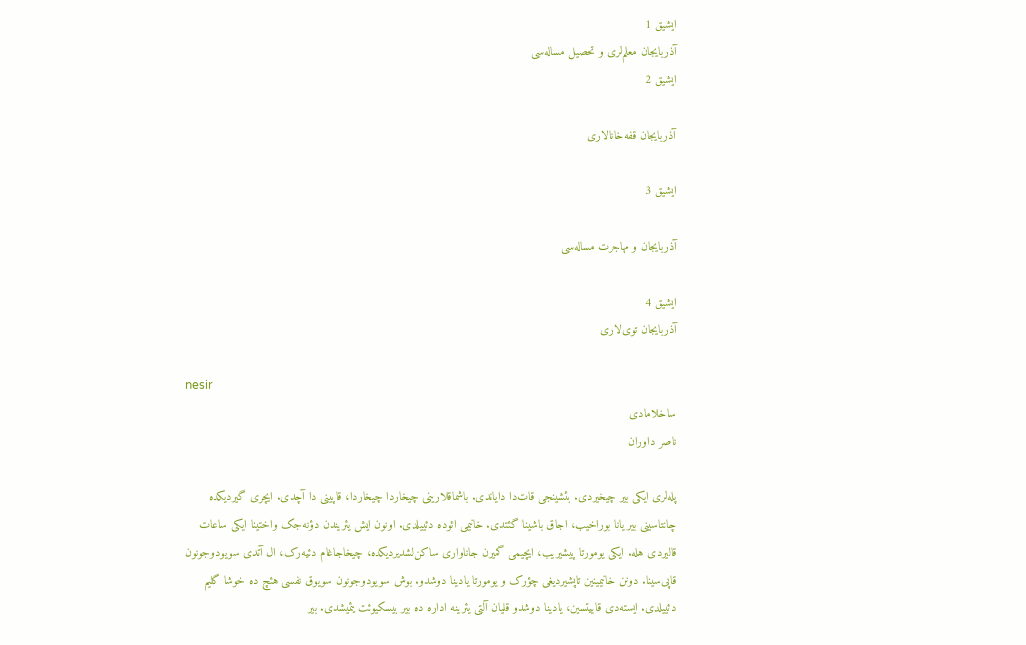ایشیق 1
آذربایجان معلم‌لری و تحصیل مساله‌سی
ایشیق 2

آذربایجان قفه‌خانالاری

ایشیق 3

آذربایجان و مهاجرت مساله‌سی

ایشیق 4
آذربایجان توی‌لاری

nesir
ساخلامادی
ناصر داوران

پله‌لری ایکی بیر چیخیردی. بئشینجی قات‌دا دایاندی. باشماقلارینی چیخاردا چیخاردا، قاپینی دا آچدی. ایچری گیردیکده چانتاسینی بیر یانا بوراخیب، اجاق باشینا گئتدی. خانیمی ائوده دئییلدی. اونون ایش یئریندن دؤنه‌جک واختینا ایکی ساعات قالیردی هله. ایکی یومورتا پیشیریب، ایچیمی گمیرن جاناواری ساکن‌لشدیردیکده، چیخاجاغام دئیه‌رک، ال آتدی سویودوجونون قاپی‌سینا. دونن خانیمینین تاپشیردیغی چؤرک و یومورتا یادینا دوشدو. بوش سویودوجونون سویوق نفسی هئچ ده خوشا گلیم دئییلدی. ایسته‌دی قاییتسین، یادینا دوشدو قلیان آلتی یئرینه اداره ده بیر بیسکیوئت یئمیشدی. بیر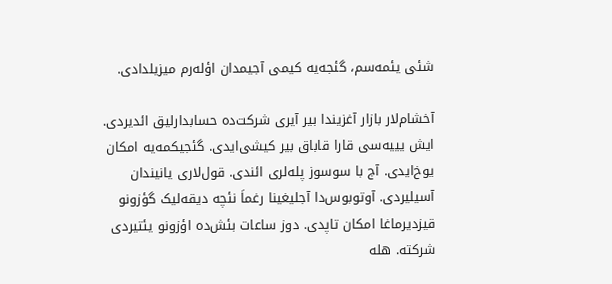شئی یئمه‌سم، گئجه‌یه کیمی آجیمدان اؤله‌رم میزیلدادی.

آخشام‌لار بازار آغزیندا بیر آیری شرکت‌ده حسابدارلیق ائدیردی. ایش یییه‌سی قارا قاباق بیر کیشی‌ایدی. گئجیکمه‌یه امکان یوخ‌ایدی. آج با سوسوز پله‌لری ائندی. قول‌لاری یانیندان آسیلیردی. آوتوبوس‌دا آجلیغینا رغماَ نئچه دیقه‌لیک گؤزونو قیزدیرماغا امکان تاپدی. دوز ساعات بئش‌ده اؤزونو یئتیردی شرکته. هله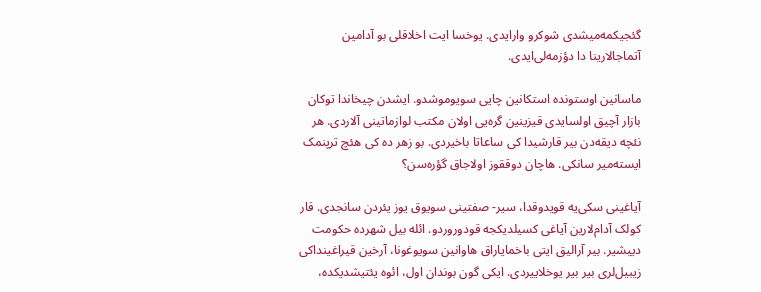گئجیکمه‌میشدی شوکرو وارایدی. یوخسا ایت اخلاقلی بو آدامین آتماجالارینا دا دؤزمه‌لی‌ایدی.

ماسانین اوستونده استکانین چایی سویوموشدو. ایشدن چیخاندا توکان بازار آچیق اولسایدی قیزینین گر‌ه‌یی اولان مکتب لوازماتینی آلاردی. هر نئچه دیقه‌دن بیر قارشیدا کی ساعاتا باخیردی. بو زهر ده کی هئچ ترپنمک ایسته‌میر سانکی. هاچان دوققوز اولاجاق گؤره‌سن؟

آیاغینی سکی‌یه قویدوقدا، سیر- صفتینی سویوق یوز یئردن سانجدی. قار کولک آدام‌لارین آیاغی کسیلدیکجه قودوروردو. ائله بیل شهرده حکومت دییشیر. بیر آرالیق ایتی باخمایاراق هاوانین سویوغونا، آرخین قیراغینداکی زیبیل‌لری بیر بیر یوخلاییردی. ایکی گون بوندان اول، ائوه یئتیشدیکده،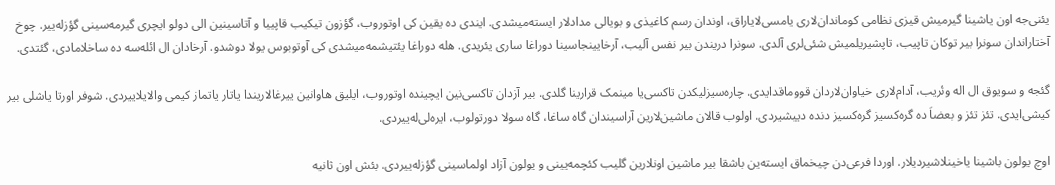یئنی‌جه اون یاشینا گیرمیش قیزی نظامی کوماندان‌لاری یامسی‌لایاراق، اوندان رسم کاغیذی و بویالی مدادلار ایسته‌میشدی. ایندی ده یقین کی اوتوروب، گؤزون تیکیب قاپییا و آتاسینین الی دولو ایچری گیرمه‌سینی گؤزله‌ییر. چوخ آختاراندان سونرا بیر توکان تاپیب، تاپشیریلمیش شئی‌لری آلدی. سونرا دریندن بیر نفس آلیب، آرخایینجاسینا دوراغا ساری یئریدی. هله دوراغا یئتیشمه‌میشدی کی آوتوبوس یولا دوشدو. آرخادان ال ائله‌سه ده ساخلامادی، گئتدی.

گئجه و سویوق ال اله وئریب، آدام‌لاری خیاوان‌لاردان قووماقدایدی. چاره‌سیزلیکدن تاکسی‌یا مینمک قرارینا گلدی. بیر آزدان تاکسی‌نین ایچینده اوتوروب، ایلیق هاوانین ییرغالاریندا یاتار یاتماز کیمی والایلاییردی. شوفر اورتا یاشلی بیر کیشی‌ایدی. تئز تئز و بعضاَ ده گره‌کسیز گره‌کسیز دنده دییشیردی. اولوب قالان ماشین‌لارین آراسیندان گاه ساغا، گاه سولا دورتولوب، ایره‌لی‌له‌ییردی.

اوچ یولون باشینا یاخینلاشیردیلار. اوردا فرعی‌دن چیخماق ایسته‌ین باشقا بیر ماشین اونلارین گلیب کئچمه‌یینی و یولون آزاد اولماسینی گؤزله‌ییردی. بئش اون ثانیه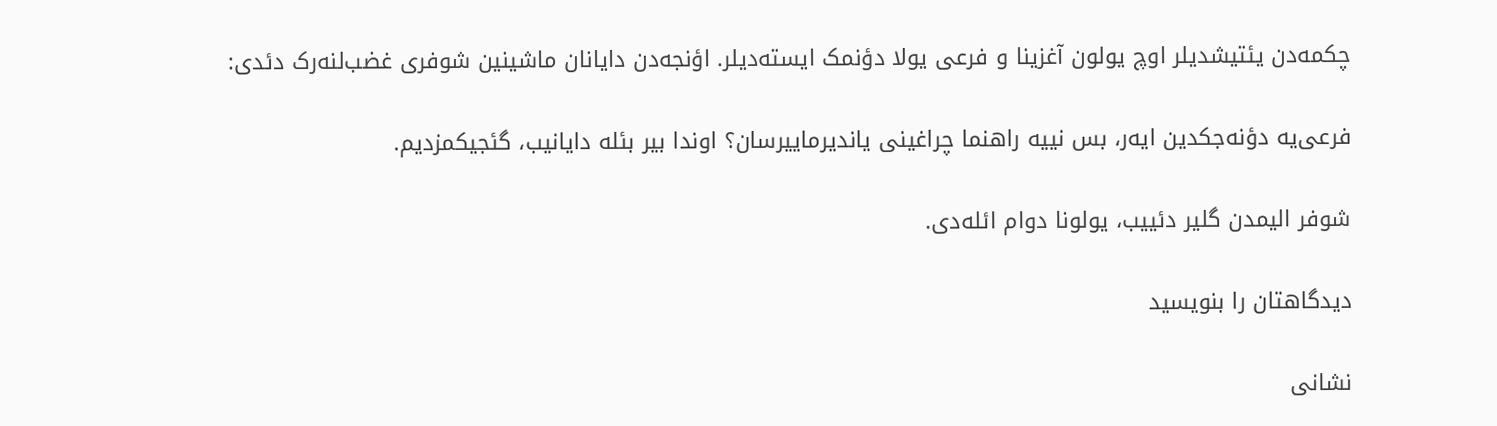چکمه‌دن یئتیشدیلر اوچ یولون آغزینا و فرعی یولا دؤنمک ایسته‌دیلر. اؤنجه‌دن دایانان ماشینین شوفری غضب‌لنه‌رک دئدی:

فرعی‌یه دؤنه‌جکدین ایه‌ر، بس نییه راهنما چراغینی یاندیرماییرسان؟ اوندا بیر بئله دایانیب، گئجیکمزدیم.

شوفر الیمدن گلیر دئییب، یولونا دوام ائله‌دی.

دیدگاهتان را بنویسید

نشانی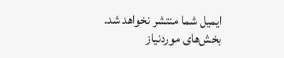ایمیل شما منتشر نخواهد شد. بخش‌های موردنیاز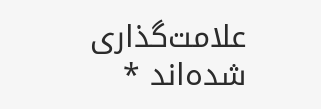علامت‌گذاری شده‌اند *